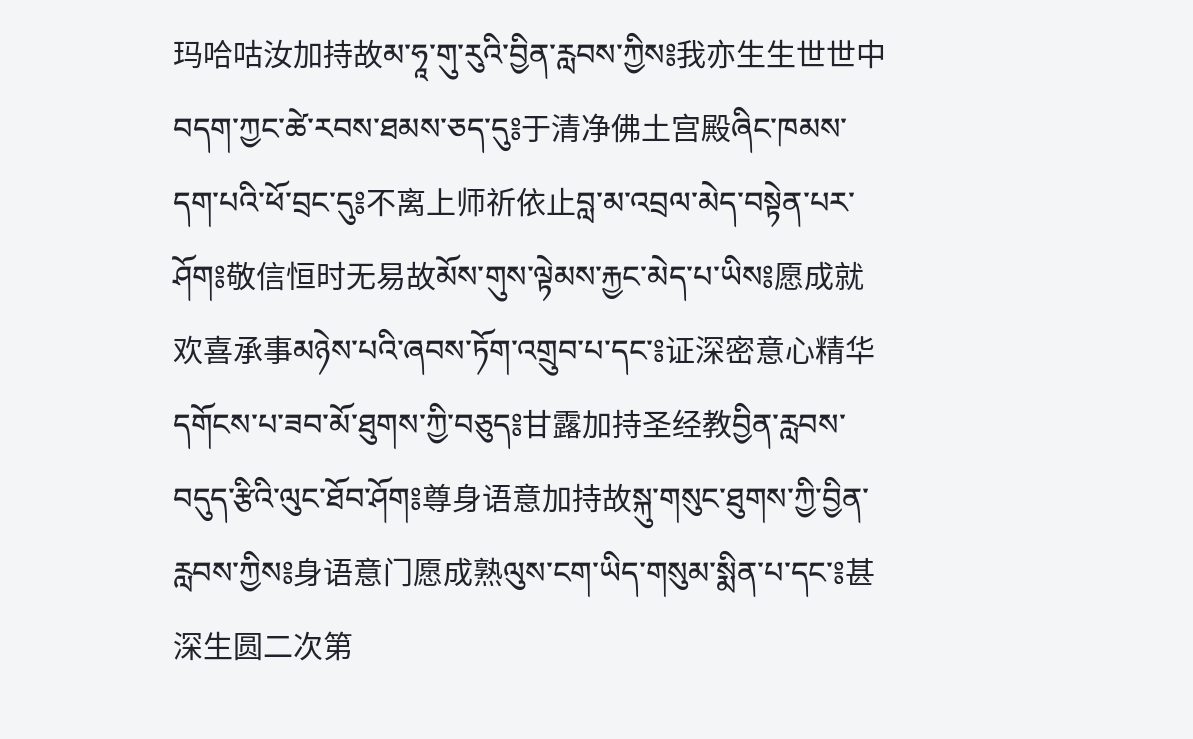玛哈咕汝加持故མ་ཧཱ་གུ་རུའི་བྱིན་རླབས་ཀྱིས༔我亦生生世世中བདག་ཀྱང་ཚེ་རབས་ཐམས་ཅད་དུ༔于清净佛土宫殿ཞིང་ཁམས་དག་པའི་ཕོ་བྲང་དུ༔不离上师祈依止བླ་མ་འབྲལ་མེད་བསྟེན་པར་ཤོག༔敬信恒时无易故མོས་གུས་ལྟེམས་རྐྱང་མེད་པ་ཡིས༔愿成就欢喜承事མཉེས་པའི་ཞབས་ཏོག་འགྲུབ་པ་དང་༔证深密意心精华དགོངས་པ་ཟབ་མོ་ཐུགས་ཀྱི་བཅུད༔甘露加持圣经教བྱིན་རླབས་བདུད་རྩིའི་ལུང་ཐོབ་ཤོག༔尊身语意加持故སྐུ་གསུང་ཐུགས་ཀྱི་བྱིན་རླབས་ཀྱིས༔身语意门愿成熟ལུས་ངག་ཡིད་གསུམ་སྨིན་པ་དང་༔甚深生圆二次第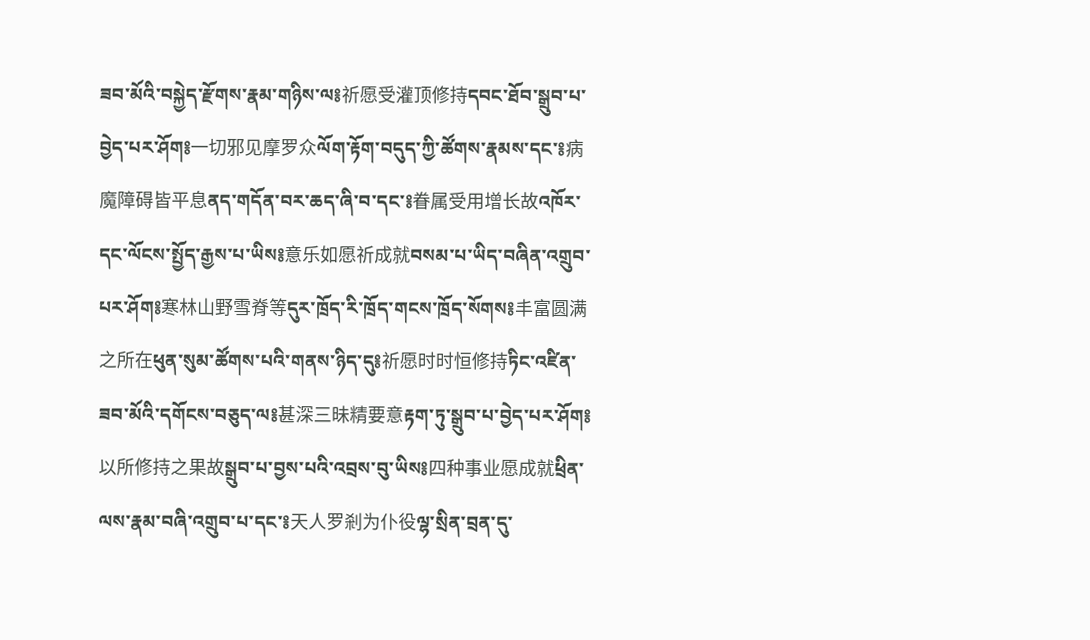ཟབ་མོའི་བསྐྱེད་རྫོགས་རྣམ་གཉིས་ལ༔祈愿受灌顶修持དབང་ཐོབ་སྒྲུབ་པ་བྱེད་པར་ཤོག༔一切邪见摩罗众ལོག་རྟོག་བདུད་ཀྱི་ཚོགས་རྣམས་དང་༔病魔障碍皆平息ནད་གདོན་བར་ཆད་ཞི་བ་དང་༔眷属受用增长故འཁོར་དང་ལོངས་སྤྱོད་རྒྱས་པ་ཡིས༔意乐如愿祈成就བསམ་པ་ཡིད་བཞིན་འགྲུབ་པར་ཤོག༔寒林山野雪脊等དུར་ཁྲོད་རི་ཁྲོད་གངས་ཁྲོད་སོགས༔丰富圆满之所在ཕུན་སུམ་ཚོགས་པའི་གནས་ཉིད་དུ༔祈愿时时恒修持ཏིང་འཛིན་ཟབ་མོའི་དགོངས་བཅུད་ལ༔甚深三昧精要意རྟག་ཏུ་སྒྲུབ་པ་བྱེད་པར་ཤོག༔以所修持之果故སྒྲུབ་པ་བྱས་པའི་འབྲས་བུ་ཡིས༔四种事业愿成就ཕྲིན་ལས་རྣམ་བཞི་འགྲུབ་པ་དང་༔天人罗剎为仆役ལྷ་སྲིན་བྲན་དུ་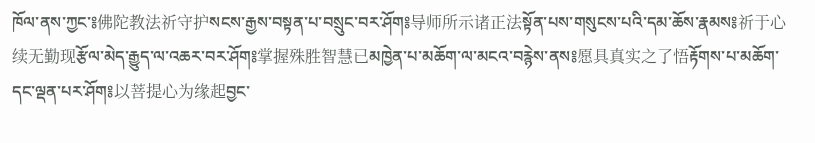ཁོལ་ནས་ཀྱང་༔佛陀教法祈守护སངས་རྒྱས་བསྟན་པ་བསྲུང་བར་ཤོག༔导师所示诸正法སྟོན་པས་གསུངས་པའི་དམ་ཆོས་རྣམས༔祈于心续无勤现རྩོལ་མེད་རྒྱུད་ལ་འཆར་བར་ཤོག༔掌握殊胜智慧已མཁྱེན་པ་མཆོག་ལ་མངའ་བརྙེས་ནས༔愿具真实之了悟རྟོགས་པ་མཆོག་དང་ལྡན་པར་ཤོག༔以菩提心为缘起བྱང་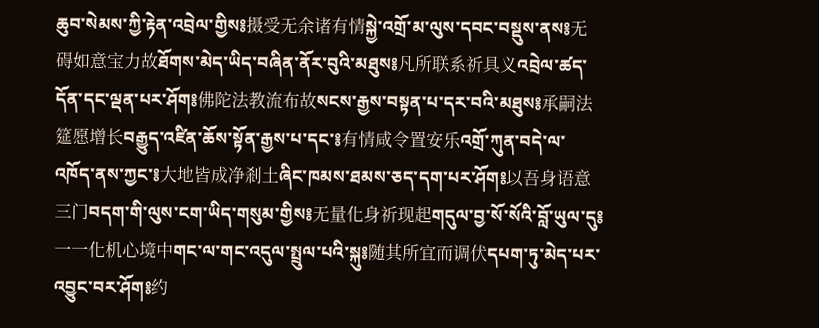ཆུབ་སེམས་ཀྱི་རྟེན་འབྲེལ་གྱིས༔摄受无余诸有情སྐྱེ་འགྲོ་མ་ལུས་དབང་བསྡུས་ནས༔无碍如意宝力故ཐོགས་མེད་ཡིད་བཞིན་ནོར་བུའི་མཐུས༔凡所联系祈具义འབྲེལ་ཚད་དོན་དང་ལྡན་པར་ཤོག༔佛陀法教流布故སངས་རྒྱས་བསྟན་པ་དར་བའི་མཐུས༔承嗣法筵愿增长བརྒྱུད་འཛིན་ཆོས་སྟོན་རྒྱས་པ་དང་༔有情咸令置安乐འགྲོ་ཀུན་བདེ་ལ་འཁོད་ནས་ཀྱང་༔大地皆成净剎土ཞིང་ཁམས་ཐམས་ཅད་དག་པར་ཤོག༔以吾身语意三门བདག་གི་ལུས་ངག་ཡིད་གསུམ་གྱིས༔无量化身祈现起གདུལ་བྱ་སོ་སོའི་བློ་ཡུལ་དུ༔一一化机心境中གང་ལ་གང་འདུལ་སྤྲུལ་པའི་སྐུ༔随其所宜而调伏དཔག་ཏུ་མེད་པར་འབྱུང་བར་ཤོག༔约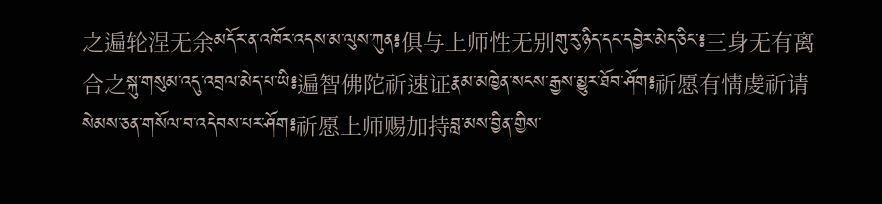之遍轮涅无余མདོར་ན་འཁོར་འདས་མ་ལུས་ཀུན༔俱与上师性无别གུ་རུ་ཉིད་དང་དབྱེར་མེད་ཅིང་༔三身无有离合之སྐུ་གསུམ་འདུ་འབྲལ་མེད་པ་ཡི༔遍智佛陀祈速证རྣམ་མཁྱེན་སངས་རྒྱས་མྱུར་ཐོབ་ཤོག༔祈愿有情虔祈请སེམས་ཅན་གསོལ་བ་འདེབས་པར་ཤོག༔祈愿上师赐加持བླ་མས་བྱིན་གྱིས་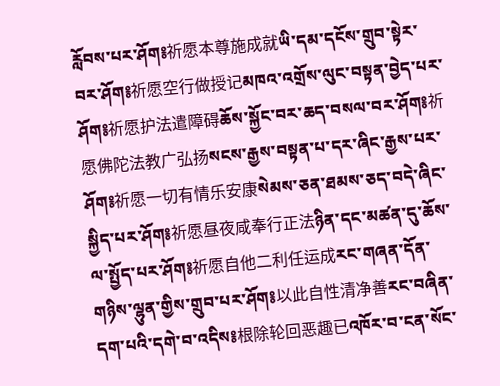རློབས་པར་ཤོག༔祈愿本尊施成就ཡི་དམ་དངོས་གྲུབ་སྟེར་བར་ཤོག༔祈愿空行做授记མཁའ་འགྲོས་ལུང་བསྟན་བྱེད་པར་ཤོག༔祈愿护法遣障碍ཆོས་སྐྱོང་བར་ཆད་བསལ་བར་ཤོག༔祈愿佛陀法教广弘扬སངས་རྒྱས་བསྟན་པ་དར་ཞིང་རྒྱས་པར་ཤོག༔祈愿一切有情乐安康སེམས་ཅན་ཐམས་ཅད་བདེ་ཞིང་སྐྱིད་པར་ཤོག༔祈愿昼夜咸奉行正法ཉིན་དང་མཚན་དུ་ཆོས་ལ་སྤྱོད་པར་ཤོག༔祈愿自他二利任运成རང་གཞན་དོན་གཉིས་ལྷུན་གྱིས་གྲུབ་པར་ཤོག༔以此自性清净善རང་བཞིན་དག་པའི་དགེ་བ་འདིས༔根除轮回恶趣已འཁོར་བ་ངན་སོང་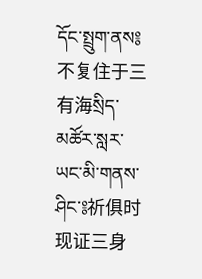དོང་སྤྲུག་ནས༔不复住于三有海སྲིད་མཚོར་སླར་ཡང་མི་གནས་ཤིང་༔祈俱时现证三身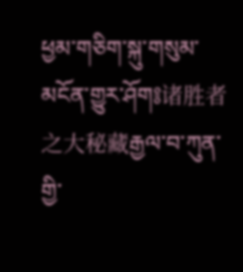ཕྱམ་གཅིག་སྐུ་གསུམ་མངོན་གྱུར་ཤོག༔诸胜者之大秘藏རྒྱལ་བ་ཀུན་གྱི་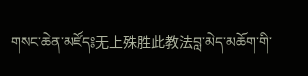གསང་ཆེན་མཛོད༔无上殊胜此教法བླ་མེད་མཆོག་གི་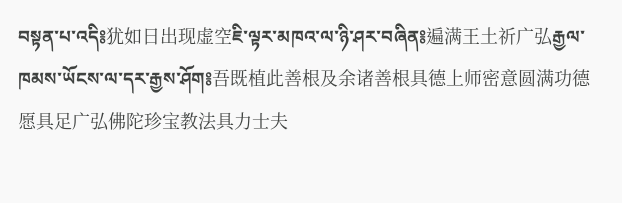བསྟན་པ་འདི༔犹如日出现虚空ཇི་ལྟར་མཁའ་ལ་ཉི་ཤར་བཞིན༔遍满王土祈广弘རྒྱལ་ཁམས་ཡོངས་ལ་དར་རྒྱས་ཤོག༔吾既植此善根及余诸善根具德上师密意圆满功德愿具足广弘佛陀珍宝教法具力士夫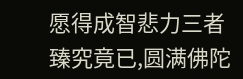愿得成智悲力三者臻究竟已,圆满佛陀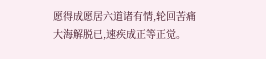愿得成愿居六道诸有情,轮回苦痛大海解脱已,速疾成正等正觉。